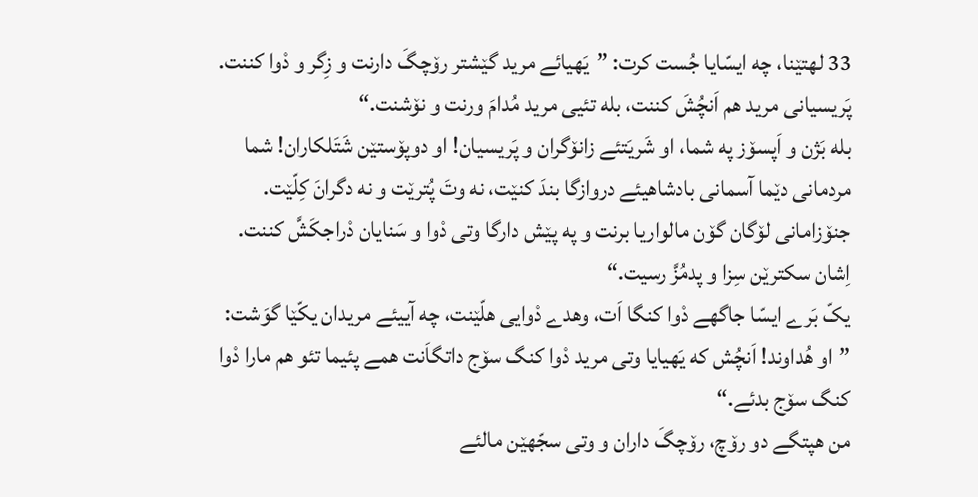33 لهتێنا، چه ایسّایا جُست کرت: ”یَهیائے مرید گێشتر رۆچگَ دارنت و زِگر و دْوا کننت. پَریسیانی مرید هم اَنچُشَ کننت، بله تئیی مرید مُدامَ ورنت و نۆشنت.“
بله بَژن و اَپسۆز په شما، او شَریَتئے زانۆگران و پَریسیان! او دوپۆستێن شَتَلکاران! شما مردمانی دێما آسمانی بادشاهیئے دروازگا بندَ کنێت، نه وتَ پُترێت و نه دگرانَ کِلّێت.
جنۆزامانی لۆگان گۆن مالواریا برنت و په پێش دارگا وتی دْوا و سَنایان دْراجکَشَّ کننت. اِشان سکترێن سِزا و پدمُزَّ رسیت.“
یکّ بَرے ایسّا جاگهے دْوا کنگا اَت، وهدے دْوایی هلّێنت، چه آییئے مریدان یکّێا گوَشت: ”او هُداوند! اَنچُش که یَهیایا وتی مرید دْوا کنگ سۆج داتگاَنت همے پئیما تئو هم مارا دْوا کنگ سۆج بدئے.“
من هپتگے دو رۆچ، رۆچگَ داران و وتی سجّهێن مالئے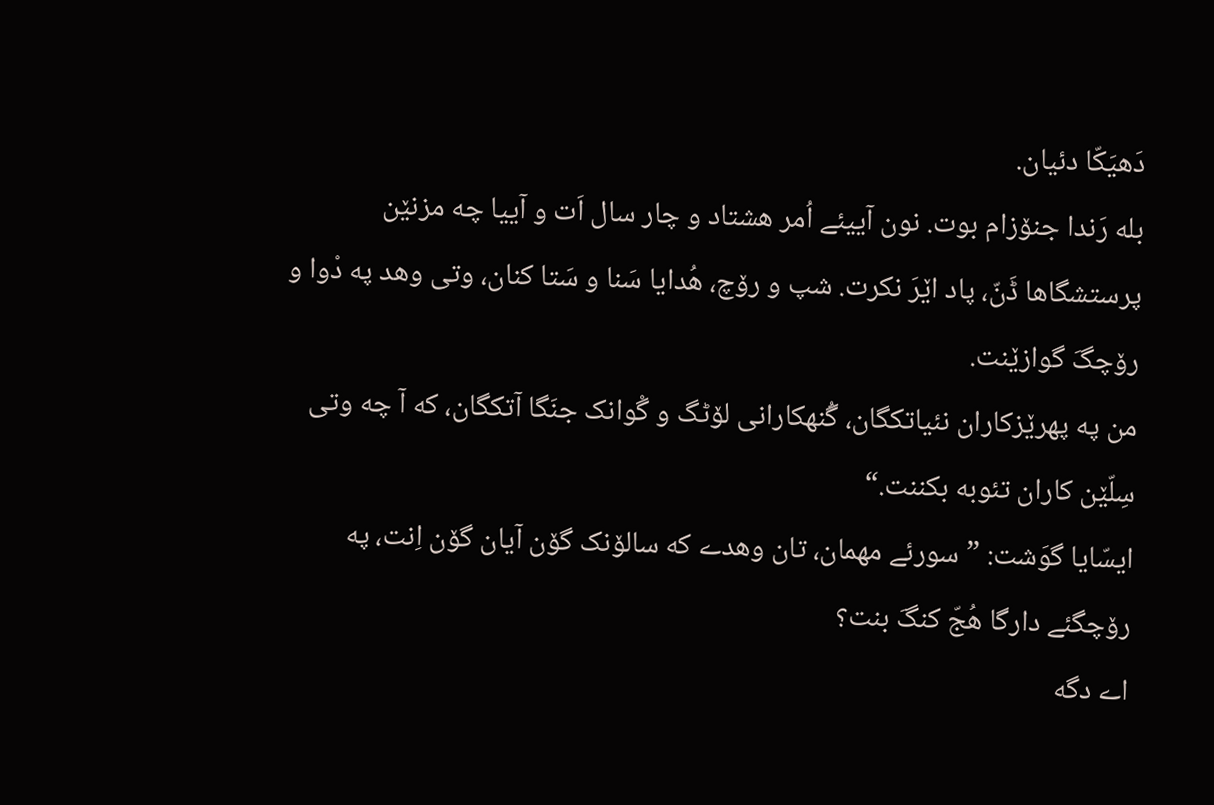دَهیَکّا دئیان.
بله رَندا جنۆزام بوت. نون آییئے اُمر هشتاد و چار سال اَت و آییا چه مزنێن پرستشگاها ڈَنّ، پاد اێرَ نکرت. شپ و رۆچ، هُدایا سَنا و سَتا کنان، وتی وهد په دْوا و رۆچگَ گوازێنت.
من په پهرێزکاران نئیاتکگان، گُنهکارانی لۆٹگ و گْوانک جنَگا آتکگان، که آ چه وتی سِلّێن کاران تئوبه بکننت.“
ایسّایا گوَشت: ”سورئے مهمان، تان وهدے که سالۆنک گۆن آیان گۆن اِنت، په رۆچگئے دارگا هُجّ کنگَ بنت؟
اے دگه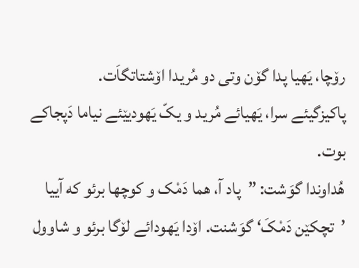رۆچا، یَهیا پدا گۆن وتی دو مُریدا اۆشتاتگاَت.
پاکیزگیئے سرا، یَهیائے مُرید و یکّ یَهودیێئے نیاما دَپجاکے بوت.
هُداوندا گوَشت: ”پاد آ، هما دَمْک و کوچها برئو که آییا ’تچکێن دَمْکَ‘ گوَشنت. اۆدا یَهودائے لۆگا برئو و شاوول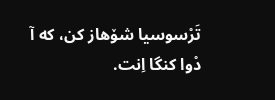تَرْسوسیا شۆهاز کن، که آ دْوا کنگا اِنت.